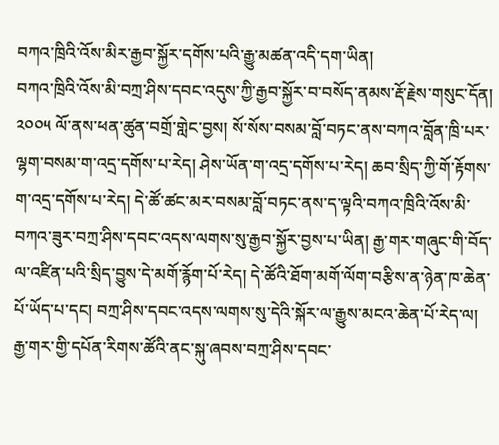བཀའ་ཁྲིའི་འོས་མིར་རྒྱབ་སྐྱོར་དགོས་པའི་རྒྱུ་མཚན་འདི་དག་ཡིན།
བཀའ་ཁྲིའི་འོས་མི་བཀྲ་ཤིས་དབང་འདུས་ཀྱི་རྒྱབ་སྐྱོར་བ་བསོད་ནམས་རྡོ་རྗེས་གསུང་དོན། ༢༠༠༥ ལོ་ནས་ཕན་ཚུན་བགྲོ་གླེང་བྱས། སོ་སོས་བསམ་བློ་བཏང་ནས་བཀའ་བློན་ཁྲི་པར་ལྷག་བསམ་ག་འདྲ་དགོས་པ་རེད། ཤེས་ཡོན་ག་འདྲ་དགོས་པ་རེད། ཆབ་སྲིད་ཀྱི་གོ་རྟོགས་ག་འདྲ་དགོས་པ་རེད། དེ་ཚོ་ཚང་མར་བསམ་བློ་བཏང་ནས་ད་ལྟའི་བཀའ་ཁྲིའི་འོས་མི་བཀའ་ཟུར་བཀྲ་ཤིས་དབང་འདས་ལགས་སུ་རྒྱབ་སྐྱོར་བྱས་པ་ཡིན། རྒྱ་གར་གཞུང་གི་བོད་ལ་འཛིན་པའི་སྲིད་བྱུས་དེ་མགོ་རྙོག་པོ་རེད། དེ་ཚོའི་ཐོག་མགོ་ལོག་བརྩིས་ན་ཉེན་ཁ་ཆེན་པོ་ཡོད་པ་དང། བཀྲ་ཤིས་དབང་འདས་ལགས་སུ་དེའི་སྐོར་ལ་རྒྱུས་མངའ་ཆེན་པོ་རེད་ལ། རྒྱ་གར་གྱི་དཔོན་རིགས་ཚོའི་ནང་སྐུ་ཞབས་བཀྲ་ཤིས་དབང་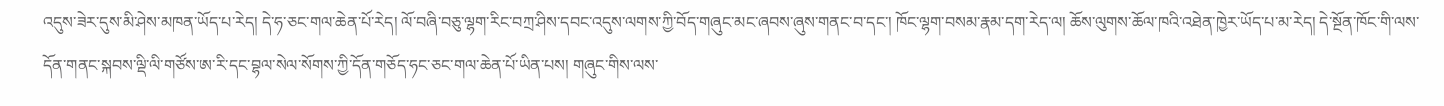འདུས་ཟེར་དུས་མི་ཤེས་མཁན་ཡོད་པ་རེད། དེ་ཧ་ཅང་གལ་ཆེན་པོ་རེད། ལོ་བཞི་བཅུ་ལྷག་རིང་བཀྲ་ཤིས་དབང་འདུས་ལགས་ཀྱི་བོད་གཞུང་མང་ཞབས་ཞུས་གནང་བ་དང་། ཁོང་ལྷག་བསམ་རྣམ་དག་རེད་ལ། ཆོས་ལུགས་ཆོལ་ཁའི་འཐེན་ཁྱེར་ཡོད་པ་མ་རེད། དེ་སྔོན་ཁོང་གི་ལས་དོན་གནང་སྐབས་ལྡི་ལི་གཙོས་ཨ་རི་དང་བྷལ་སེལ་སོགས་ཀྱི་དོན་གཅོད་ཧང་ཅང་གལ་ཆེན་པོ་ཡིན་པས། གཞུང་གིས་ལས་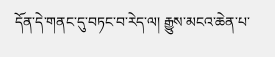དོན་དེ་གནང་དུ་བཏང་བ་རེད་ལ། རྒྱུས་མངའ་ཆེན་པ་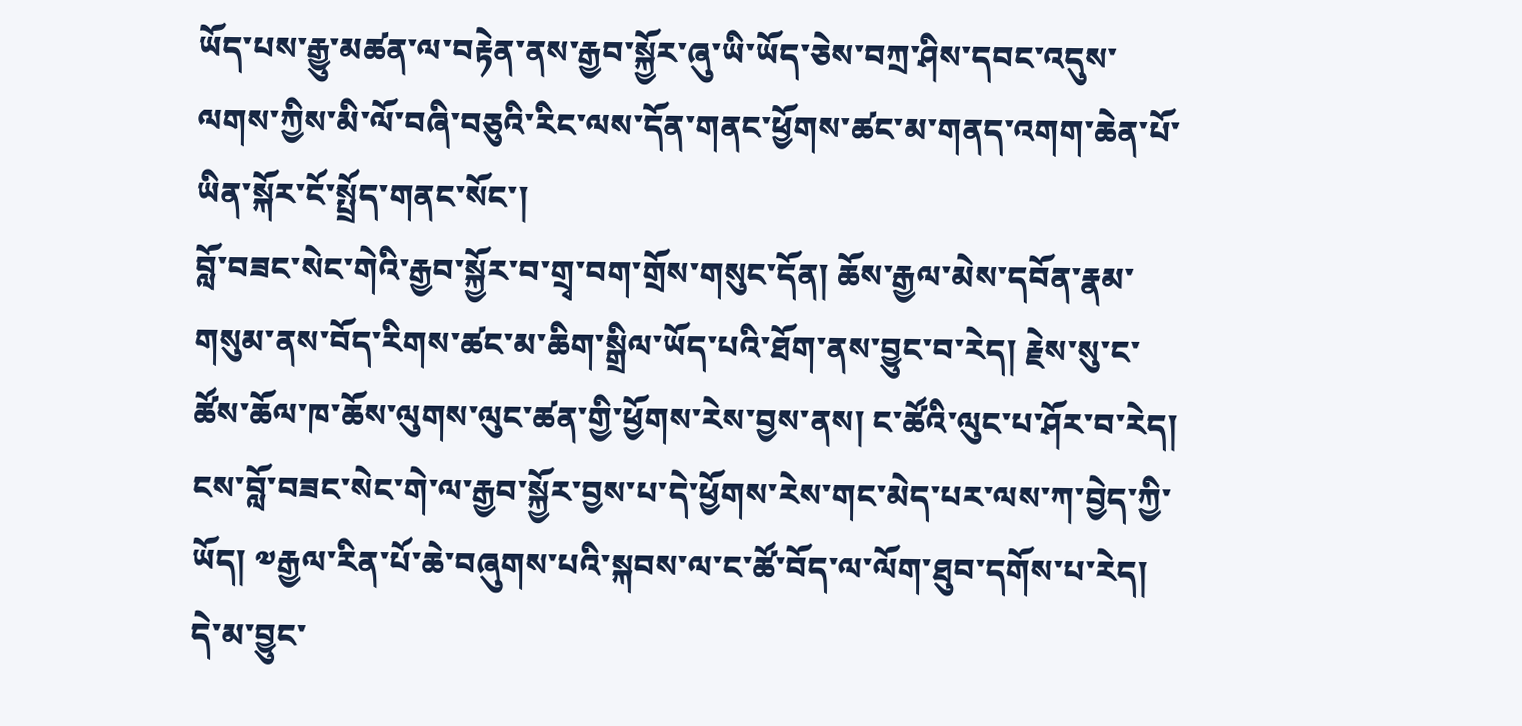ཡོད་པས་རྒྱུ་མཚན་ལ་བརྟེན་ནས་རྒྱབ་སྐྱོར་ཞུ་ཡི་ཡོད་ཅེས་བཀྲ་ཤིས་དབང་འདུས་ལགས་ཀྱིས་མི་ལོ་བཞི་བཅུའི་རིང་ལས་དོན་གནང་ཕྱོགས་ཚང་མ་གནད་འགག་ཆེན་པོ་ཡིན་སྐོར་ངོ་སྤྲོད་གནང་སོང་།
བློ་བཟང་སེང་གེའི་རྒྱབ་སྐྱོར་བ་གྲྭ་བག་གྲོས་གསུང་དོན། ཆོས་རྒྱལ་མེས་དབོན་རྣམ་གསུམ་ནས་བོད་རིགས་ཚང་མ་ཆིག་སྒྲིལ་ཡོད་པའི་ཐོག་ནས་བྱུང་བ་རེད། རྗེས་སུ་ང་ཚོས་ཆོལ་ཁ་ཆོས་ལུགས་ལུང་ཚན་གྱི་ཕྱོགས་རེས་བྱས་ནས། ང་ཚོའི་ལུང་པ་ཤོར་བ་རེད། ངས་བློ་བཟང་སེང་གེ་ལ་རྒྱབ་སྐྱོར་བྱས་པ་དེ་ཕྱོགས་རེས་གང་མེད་པར་ལས་ཀ་བྱེད་ཀྱི་ཡོད། ༧རྒྱལ་རིན་པོ་ཆེ་བཞུགས་པའི་སྐབས་ལ་ང་ཚོ་བོད་ལ་ལོག་ཐུབ་དགོས་པ་རེད། དེ་མ་བྱུང་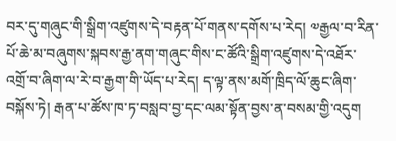བར་དུ་གཞུང་གི་སྒྲིག་འཛུགས་དེ་བརྟན་པོ་གནས་དགོས་པ་རེད། ༧རྒྱལ་བ་རིན་པོ་ཆེ་མ་བཞུགས་སྐབས་རྒྱ་ནག་གཞུང་གིས་ང་ཚོའི་སྒྲིག་འཛུགས་དེ་འཐོར་འགྲོ་བ་ཞིག་ལ་རེ་བ་རྒྱག་གི་ཡོད་པ་རེད། ད་ལྟ་ནས་མགོ་ཁྲིད་ལོ་ཆུང་ཞིག་བསྐོས་ཏེ། རྒན་པ་ཚོས་ཁ་ཏ་བསླབ་བྱ་དང་ལམ་སྟོན་བྱས་ན་བསམ་གྱི་འདུག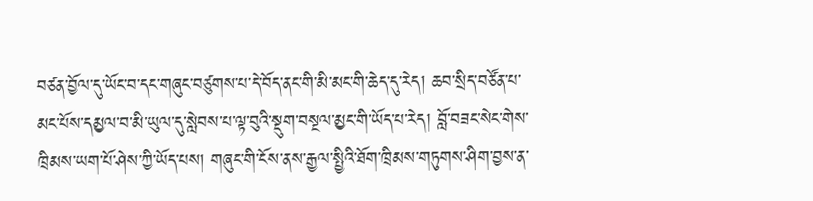བཙན་བྱོལ་དུ་ཡོང་བ་དང་གཞུང་བཙུགས་པ་དེ་བོད་ནང་གི་མི་མང་གི་ཆེད་དུ་རེད། ཆབ་སྲིད་བཙོན་པ་མང་པོས་དམྱལ་བ་མི་ཡུལ་དུ་སླེབས་པ་ལྟ་བུའི་སྡུག་བསྔལ་མྱང་གི་ཡོད་པ་རེད། བློ་བཟང་སེང་གེས་ཁྲིམས་ཡག་པོ་ཤེས་ཀྱི་ཡོད་པས། གཞུང་གི་ངོས་ནས་རྒྱལ་སྤྱིའི་ཐོག་ཁྲིམས་གཏུགས་ཤིག་བྱས་ན་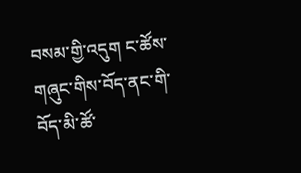བསམ་གྱི་འདུག ང་ཚོས་གཞུང་གིས་བོད་ནང་གི་བོད་མི་ཚོ་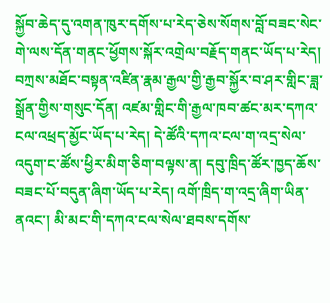སྐྱོབ་ཆེད་དུ་འགན་ཁུར་དགོས་པ་རེད་ཅེས་སོགས་བློ་བཟང་སེང་གེ་ལས་དོན་གནང་ཕྱོགས་སྐོར་འགྲེལ་བརྗོད་གནང་ཡོད་པ་རེད།
བཀྲས་མཐོང་བསྟན་འཛིན་རྣམ་རྒྱལ་གྱི་རྒྱབ་སྐྱོར་བ་ཤར་གླིང་ཟླ་སྒྲོན་གྱིས་གསུང་དོན། འཛམ་གླིང་གི་རྒྱལ་ཁབ་ཚང་མར་དཀའ་ངལ་འཕྲད་མྱོང་ཡོད་པ་རེད། དེ་ཚོའི་དཀའ་ངལ་ག་འདྲ་སེལ་འདུག་ང་ཚོས་ཕྱིར་མིག་ཅིག་བལྟས་ན། དབུ་ཁྲིད་ཚོར་ཁྱད་ཆོས་བཟང་པོ་བདུན་ཞིག་ཡོད་པ་རེད། འགོ་ཁྲིད་ག་འདྲ་ཞིག་ཡིན་ནའང་། མི་མང་གི་དཀའ་ངལ་སེལ་ཐབས་དགོས་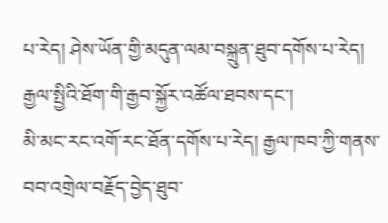པ་རེད། ཤེས་ཡོན་གྱི་མདུན་ལམ་བསྐྲུན་ཐུབ་དགོས་པ་རེད། རྒྱལ་སྤྱིའི་ཐོག་གི་རྒྱབ་སྐྱོར་འཚོལ་ཐབས་དང་།
མི་མང་རང་འགོ་རང་ཐོན་དགོས་པ་རེད། རྒྱལ་ཁབ་ཀྱི་གནས་བབ་འགྲེལ་བརྗོད་བྱེད་ཐུབ་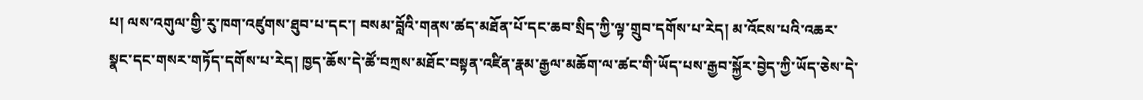པ། ལས་འགུལ་གྱི་རུ་ཁག་འཛུགས་ཐུབ་པ་དང་། བསམ་བློའི་གནས་ཚད་མཐོན་པོ་དང་ཆབ་སྲིད་ཀྱི་ལྟ་གྲུབ་དགོས་པ་རེད། མ་འོངས་པའི་འཆར་སྣང་དང་གསར་གཏོད་དགོས་པ་རེད། ཁྱད་ཆོས་དེ་ཚོ་བཀྲས་མཐོང་བསྟན་འཛིན་རྣམ་རྒྱལ་མཆོག་ལ་ཚང་གི་ཡོད་པས་རྒྱབ་སྐྱོར་བྱེད་ཀྱི་ཡོད་ཅེས་དེ་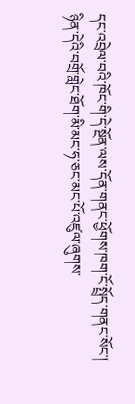དང་འབྲེལ་བའི་ཁོང་གི་དེ་སྔོན་ལས་དོན་གནང་ཕྱོགས་ཁག་ངོ་སྤྲོད་གནང་སོང་།
ཉིན་དེའི་བགྲོ་གླེང་ཐོག་མི་མང་ཧ་ཅང་མང་པོ་འཛུལ་ཞུགས་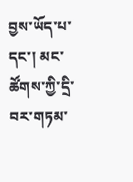བྱས་ཡོད་པ་དང་། མང་ཚོགས་ཀྱི་དྲི་བར་གཏམ་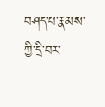བཤད་པ་རྣམས་ཀྱི་དྲི་བར་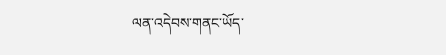ལན་འདེབས་གནང་ཡོད་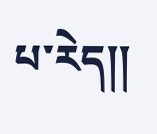པ་རེད།།